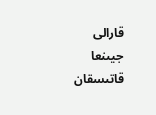قارالى جيىنعا قاتىسقان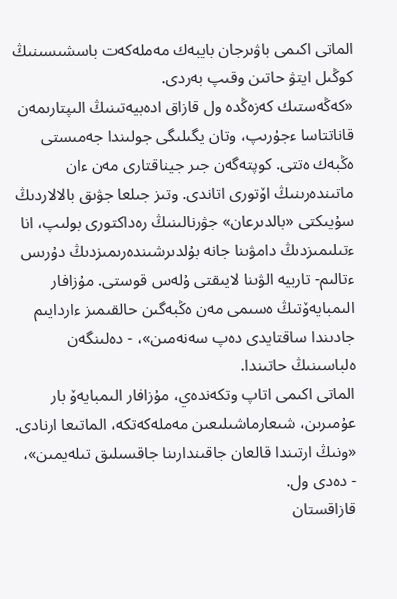الماتى اكىمى باۋىرجان بايبەك مەملەكەت باسشىسىنىڭ كوڭىل ايتۋ حاتىن وقىپ بەردى.
«كەڭەستىك كەزەڭدە ول قازاق ادەبيەتىنىڭ الىپتارىمەن قاناتتاسا ءجۇرىپ، وتان يگىلىگى جولىندا جەمىستى ەڭبەك ەتتى. كوپتەگەن جىر جيناقتارى مەن ءان ماتىندەرىنىڭ اۆتورى اتاندى. وتىز جىلعا جۋىق بالالاردىڭ سۇيىكتى «بالدىرعان» جۋرنالىنىڭ رەداكتورى بولىپ، انا ءتىلىمىزدىڭ دامۋىنا جانە بۇلدىرشىندەرىمىزدىڭ دۇرىس ءتالىم- تاربيە الۋىنا لايىقتى ۇلەس قوستى. مۇزافار الىمبايەۆتىڭ ەسىمى مەن ەڭبەگىن حالقىمىز ءاردايىم جادىندا ساقتايدى دەپ سەنەمىن»، - دەلىنگەن ەلباسىنىڭ حاتىندا.
الماتى اكىمى اتاپ وتكەندەي، مۇزافار الىمبايەۆ بار عۇمىرىن، شىعارماشىلىعىن مەملەكەتكە، الماتىعا ارنادى. «ونىڭ ارتىندا قالعان جاقىندارىنا جاقسىلىق تىلەيمىن»، - دەدى ول.
قازاقستان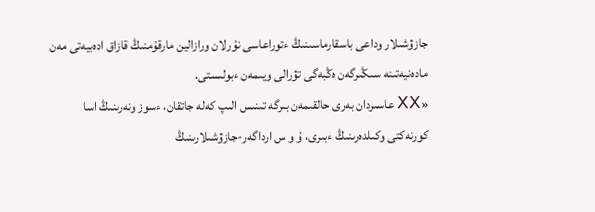جازۋشىلار وداعى باسقارماسىنىڭ ءتوراعاسى نۇرلان ورازالين مارقۇمنىڭ قازاق ادەبيەتى مەن مادەنيەتىنە سىڭىرگەن ەڭبەگى تۋرالى ويىمەن ءبولىستى.
«ⅩⅩ عاسىردان بەرى حالقىمەن بىرگە تىنىس الىپ كەلە جاتقان، ءسوز ونەرىنىڭ اسا كورنەكتى وكىلدەرىنىڭ ءبىرى، ۇ و س ارداگەر-جازۋشىلارىنىڭ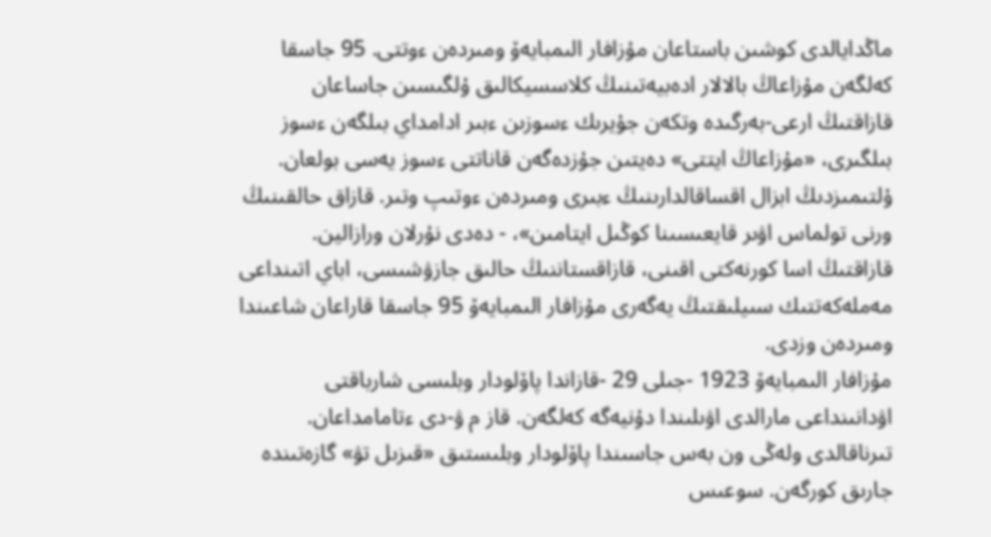ماڭدايالدى كوشىن باستاعان مۇزافار الىمبايەۆ ومىردەن ءوتتى. 95 جاسقا كەلگەن مۇزاعاڭ بالالار ادەبيەتىنىڭ كلاسسيكالىق ۇلگىسىن جاساعان قازاقتىڭ ارعى-بەرگىدە وتكەن جۇيرىك ءسوزىن ءبىر ادامداي بىلگەن ءسوز بىلگىرى، «مۇزاعاڭ ايتتى» دەيتىن جۇزدەگەن قاناتتى ءسوز يەسى بولعان. ۇلتىمىزدىڭ ابزال اقساقالدارىنىڭ ءبىرى ومىردەن ءوتىپ وتىر. قازاق حالقىنىڭ ورنى تولماس اۋىر قايعىسىنا كوڭىل ايتامىن»، - دەدى نۇرلان ورازالين.
قازاقتىڭ اسا كورنەكتى اقىنى، قازاقستاننىڭ حالىق جازۋشىسى، اباي اتىنداعى مەملەكەتتىك سىيلىقتىڭ يەگەرى مۇزافار الىمبايەۆ 95 جاسقا قاراعان شاعىندا ومىردەن وزدى.
مۇزافار الىمبايەۆ 1923 -جىلى 29 -قازاندا پاۆلودار وبلىسى شارباقتى اۋدانىنداعى مارالدى اۋىلىندا دۇنيەگە كەلگەن. قاز م ۋ-دى ءتامامداعان. تىرناقالدى ولەڭى ون بەس جاسىندا پاۆلودار وبلىستىق «قىزىل تۋ» گازەتىندە جارىق كورگەن. سوعىس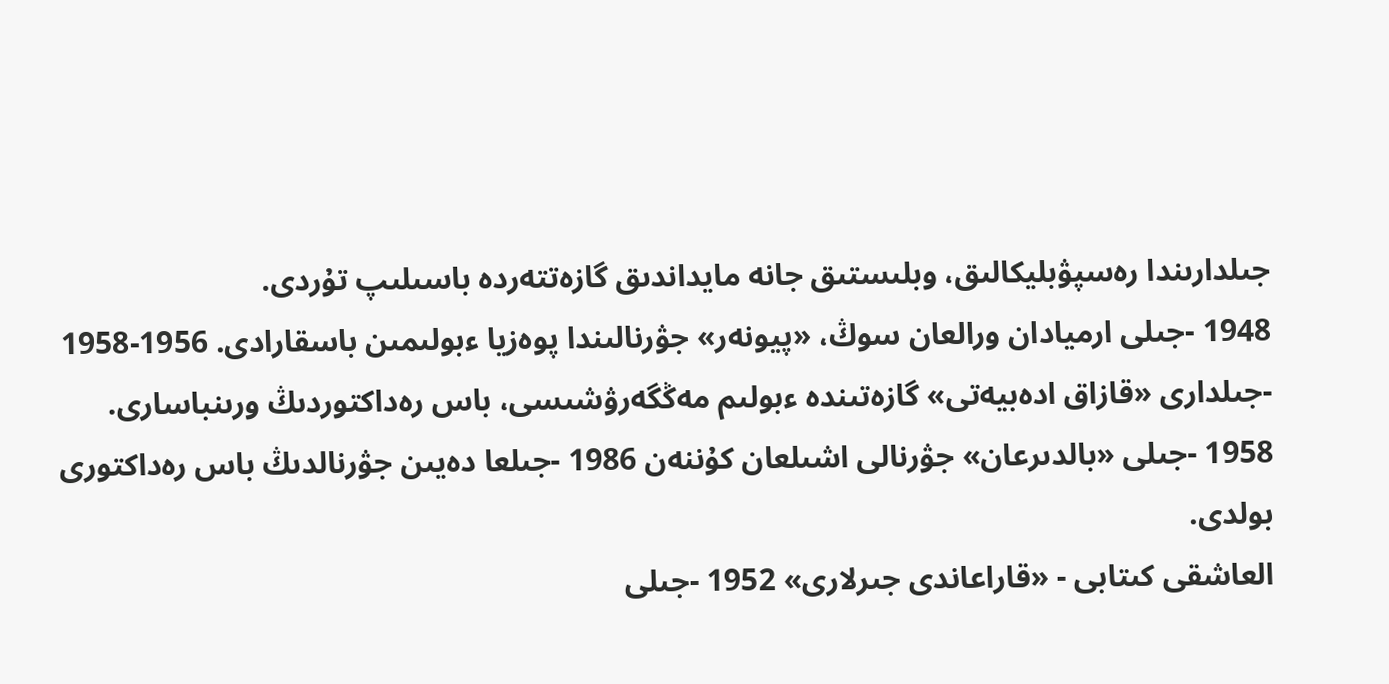جىلدارىندا رەسپۋبليكالىق، وبلىستىق جانە مايداندىق گازەتتەردە باسىلىپ تۇردى.
1948 -جىلى ارميادان ورالعان سوڭ، «پيونەر» جۋرنالىندا پوەزيا ءبولىمىن باسقارادى. 1956-1958 -جىلدارى «قازاق ادەبيەتى» گازەتىندە ءبولىم مەڭگەرۋشىسى، باس رەداكتوردىڭ ورىنباسارى. 1958 -جىلى «بالدىرعان» جۋرنالى اشىلعان كۇننەن 1986 -جىلعا دەيىن جۋرنالدىڭ باس رەداكتورى بولدى.
العاشقى كىتابى - «قاراعاندى جىرلارى» 1952 -جىلى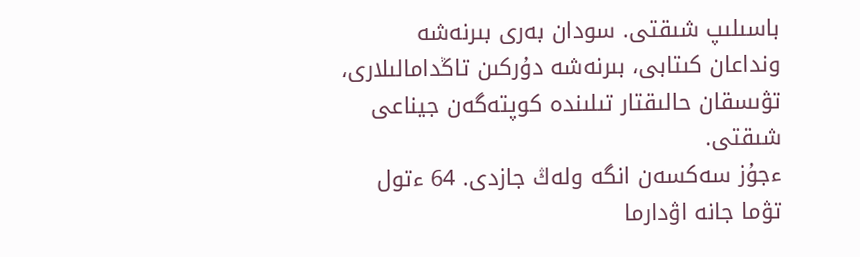باسىلىپ شىقتى. سودان بەرى بىرنەشە ونداعان كىتابى، بىرنەشە دۇركىن تاڭدامالىلارى، تۋىسقان حالىقتار تىلىندە كوپتەگەن جيناعى شىقتى.
ءجۇز سەكسەن انگە ولەڭ جازدى. 64 ءتول تۋما جانە اۋدارما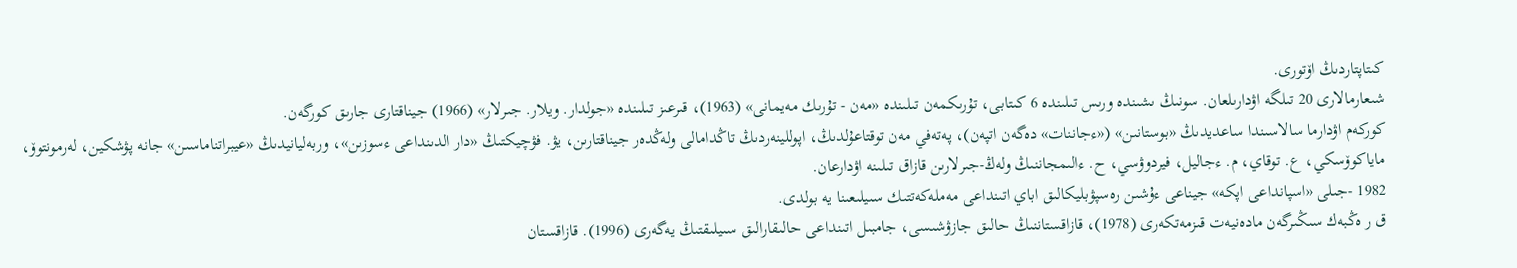كىتاپتاردىڭ اۆتورى.
شىعارمالارى 20 تىلگە اۋدارىلعان. سونىڭ ىشىندە ورىس تىلىندە 6 كىتابى، تۇرىكمەن تىلىندە «مەن - تۇرىك مەيمانى» (1963)، قىرعىز تىلىندە «جولدار. ويلار. جىرلار» (1966) جيناقتارى جارىق كورگەن.
كوركەم اۋدارما سالاسىندا ساعديدىڭ «بوستانىن» («ءجاننات» دەگەن اتپەن)، پەتەفي مەن توقتاعۇلدىڭ، اپوللينەردىڭ تاڭدامالى ولەڭدەر جيناقتارىن، يۋ. فۋچيكتىڭ «دار الدىنداعى ءسوزىن»، وربەليانيدىڭ «عيبراتناماسىن» جانە پۋشكين، لەرمونتوۆ، ماياكوۆسكي، ع. توقاي، م. ءجاليل، فيردوۋسي، ح. ءالىمجاننىڭ ولەڭ-جىرلارىن قازاق تىلىنە اۋدارعان.
1982 -جىلى «اسپانداعى اپكە» جيناعى ءۇشىن رەسپۋبليكالىق اباي اتىنداعى مەملەكەتتىك سىيلىعىنا يە بولدى.
ق ر ەڭبەك سىڭىرگەن مادەنيەت قىزمەتكەرى (1978)، قازاقستاننىڭ حالىق جازۋشىسى، جامبىل اتىنداعى حالىقارالىق سىيلىقتىڭ يەگەرى (1996). قازاقستان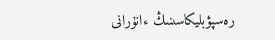رەسپۋبليكاسىنىڭ ءانۇرانى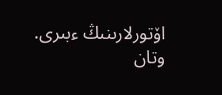اۆتورلارىنىڭ ءبىرى.
وتان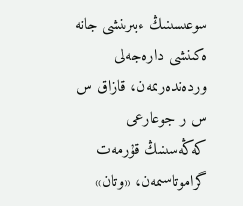سوعىسىنىڭ ءبىرىنشى جانە ەكىنشى دارەجەلى وردەندەرىمەن، قازاق س س ر جوعارعى كەڭەسىنىڭ قۇرمەت گراموتاسىمەن، «وتان»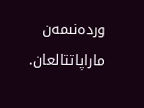وردەنىمەن ماراپاتتالعان.